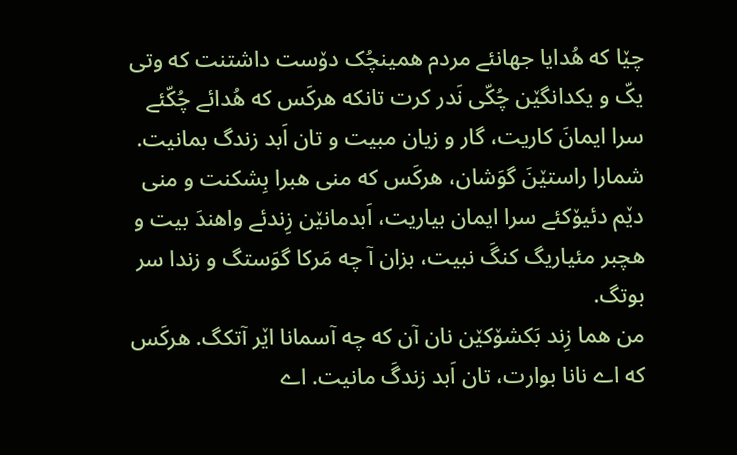چێا که هُدایا جهانئے مردم همینچُک دۆست داشتنت که وتی یکّ و یکدانگێن چُکّی نَدر کرت تانکه هرکَس که هُدائے چُکّئے سرا ایمانَ کاریت، گار و زیان مبیت و تان اَبد زندگ بمانیت.
شمارا راستێنَ گوَشان، هرکَس که منی هبرا بِشکنت و منی دێم دئیۆکئے سرا ایمان بیاریت، اَبدمانێن زِندئے واهندَ بیت و هچبر مئیاریگ کنگَ نبیت، بزان آ چه مَرکا گوَستگ و زندا سر بوتگ.
من هما زِند بَکشۆکێن نان آن که چه آسمانا اێر آتکگ. هرکَس که اے نانا بوارت، تان اَبد زندگَ مانیت. اے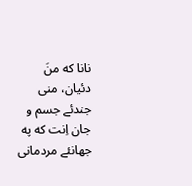نانا که منَ دئیان، منی جندئے جسم و جان اِنت که په جهانئے مردمانی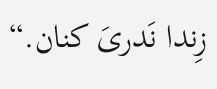زِندا نَدریَ کنان.“